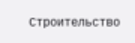Строительство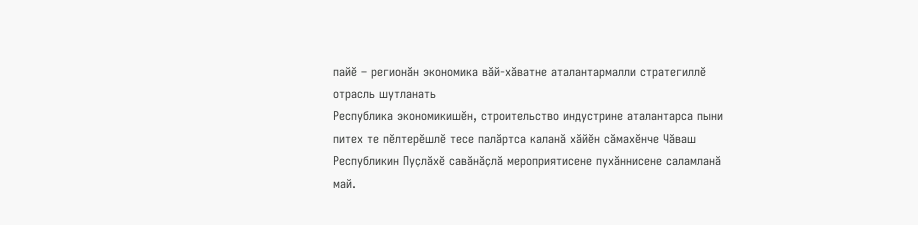пайĕ – регионӑн экономика вӑй-хӑватне аталантармалли стратегиллӗ отрасль шутланать
Республика экономикишĕн, строительство индустрине аталантарса пыни питех те пĕлтерĕшлĕ тесе палăртса каланă хăйĕн сăмахĕнче Чăваш Республикин Пуҫлăхĕ савăнăҫлă мероприятисене пухăннисене саламланă май.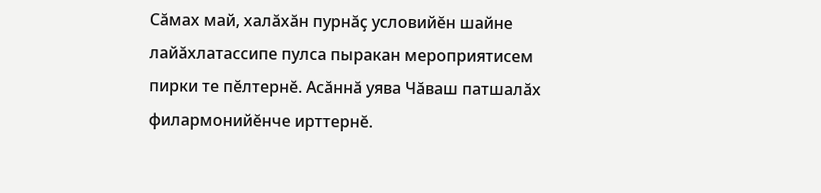Сăмах май, халăхăн пурнăҫ условийĕн шайне лайăхлатассипе пулса пыракан мероприятисем пирки те пĕлтернĕ. Асăннă уява Чăваш патшалăх филармонийĕнче ирттернĕ.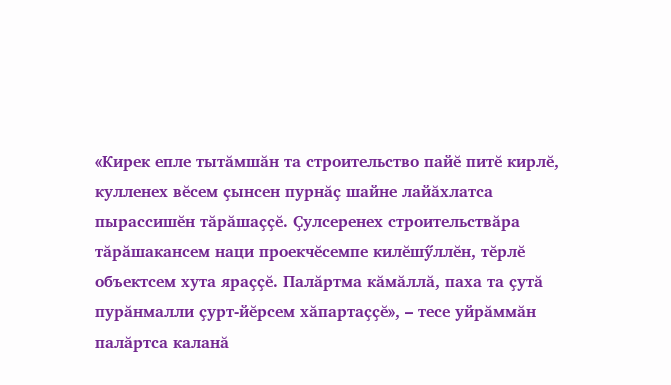«Кирек епле тытăмшăн та строительство пайĕ питĕ кирлĕ, кулленех вĕсем ҫынсен пурнăҫ шайне лайăхлатса пырассишĕн тăрăшаҫҫĕ. Ҫулсеренех строительствăра тăрăшакансем наци проекчĕсемпе килĕшӳллĕн, тĕрлĕ объектсем хута яраҫҫĕ. Палăртма кăмăллă, паха та ҫутă пурăнмалли ҫурт-йĕрсем хăпартаҫҫĕ», – тесе уйрăммăн палăртса каланă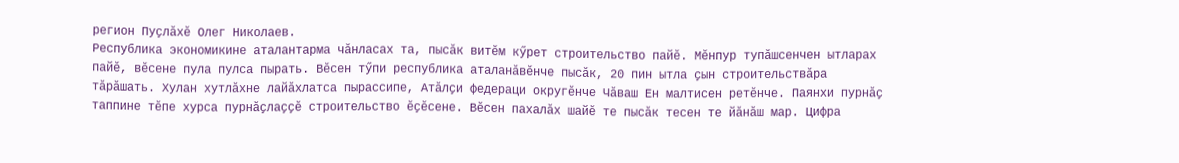регион Пуҫлăхĕ Олег Николаев.
Республика экономикине аталантарма чăнласах та, пысăк витĕм кӳрет строительство пайĕ. Мĕнпур тупăшсенчен ытларах пайĕ, вĕсене пула пулса пырать. Вĕсен тӳпи республика аталанăвĕнче пысăк, 20 пин ытла ҫын строительствăра тăрăшать. Хулан хутлăхне лайăхлатса пырассипе, Атăлҫи федераци округĕнче Чăваш Ен малтисен ретĕнче. Паянхи пурнăҫ таппине тĕпе хурса пурнăҫлаҫҫĕ строительство ĕҫĕсене. Вĕсен пахалăх шайĕ те пысăк тесен те йăнăш мар. Цифра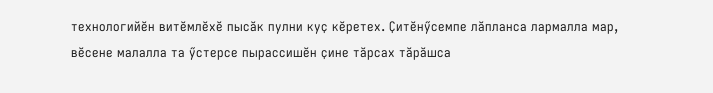технологийĕн витĕмлĕхĕ пысăк пулни куҫ кĕретех. Ҫитĕнӳсемпе лăпланса лармалла мар, вĕсене малалла та ӳстерсе пырассишĕн ҫине тăрсах тăрăшса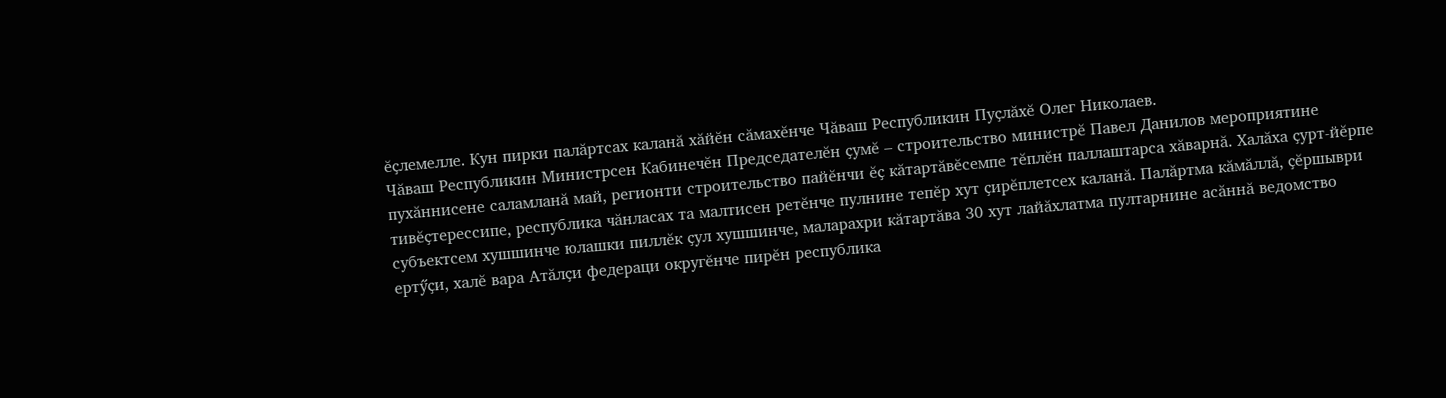ĕҫлемелле. Кун пирки палăртсах каланă хăйĕн сăмахĕнче Чăваш Республикин Пуҫлăхĕ Олег Николаев.
Чăваш Республикин Министрсен Кабинечĕн Председателĕн ҫумĕ – строительство министрĕ Павел Данилов мероприятине пухăннисене саламланă май, регионти строительство пайĕнчи ĕҫ кăтартăвĕсемпе тĕплĕн паллаштарса хăварнă. Халăха ҫурт-йĕрпе тивĕҫтерессипе, республика чăнласах та малтисен ретĕнче пулнине тепĕр хут ҫирĕплетсех каланă. Палăртма кăмăллă, ҫĕршыври субъектсем хушшинче юлашки пиллĕк ҫул хушшинче, маларахри кăтартăва 30 хут лайăхлатма пултарнине асăннă ведомство ертӳҫи, халĕ вара Атăлҫи федераци округĕнче пирĕн республика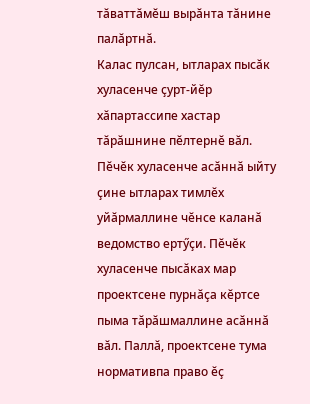тăваттăмĕш вырăнта тăнине палăртнă.
Калас пулсан, ытларах пысăк хуласенче ҫурт-йĕр хăпартассипе хастар тăрăшнине пĕлтернĕ вăл. Пĕчĕк хуласенче асăннă ыйту ҫине ытларах тимлĕх уйăрмаллине чĕнсе каланă ведомство ертӳҫи. Пĕчĕк хуласенче пысăках мар проектсене пурнăҫа кĕртсе пыма тăрăшмаллине асăннă вăл. Паллă, проектсене тума нормативпа право ĕҫ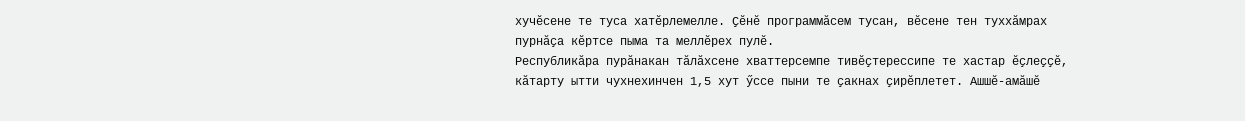хучĕсене те туса хатĕрлемелле. Ҫĕнĕ программăсем тусан, вĕсене тен туххăмрах пурнăҫа кĕртсе пыма та меллĕрех пулĕ.
Республикăра пурăнакан тăлăхсене хваттерсемпе тивĕҫтерессипе те хастар ĕҫлеҫҫĕ, кăтарту ытти чухнехинчен 1,5 хут ӳссе пыни те ҫакнах ҫирĕплетет. Ашшĕ-амăшĕ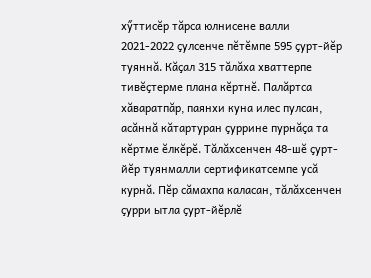хӳттисĕр тăрса юлнисене валли 2021-2022 ҫулсенче пĕтĕмпе 595 ҫурт-йĕр туяннă. Кăҫал 315 тăлăха хваттерпе тивĕҫтерме плана кĕртнĕ. Палăртса хăваратпăр, паянхи куна илес пулсан, асăннă кăтартуран ҫуррине пурнăҫа та кĕртме ĕлкĕрĕ. Тăлăхсенчен 48-шĕ ҫурт-йĕр туянмалли сертификатсемпе усă курнă. Пĕр сăмахпа каласан, тăлăхсенчен ҫурри ытла ҫурт-йĕрлĕ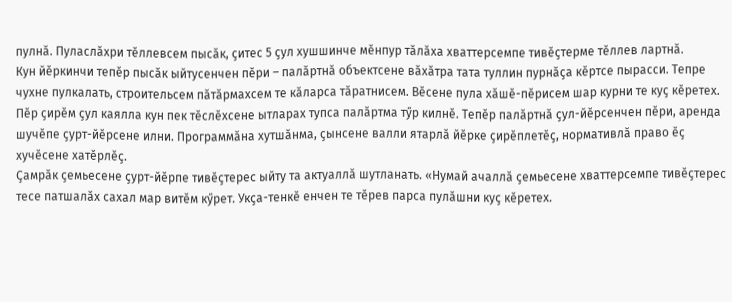пулнă. Пуласлăхри тĕллевсем пысăк, ҫитес 5 ҫул хушшинче мĕнпур тăлăха хваттерсемпе тивĕҫтерме тĕллев лартнă.
Кун йĕркинчи тепĕр пысăк ыйтусенчен пĕри – палăртнă объектсене вăхăтра тата туллин пурнăҫа кĕртсе пырасси. Тепре чухне пулкалать, строительсем пăтăрмахсем те кăларса тăратнисем. Вĕсене пула хăшĕ-пĕрисем шар курни те куҫ кĕретех. Пĕр ҫирĕм ҫул каялла кун пек тĕслĕхсене ытларах тупса палăртма тӳр килнĕ. Тепĕр палăртнă ҫул-йĕрсенчен пĕри, аренда шучĕпе ҫурт-йĕрсене илни. Программăна хутшăнма, ҫынсене валли ятарлă йĕрке ҫирĕплетĕҫ, нормативлă право ĕҫ хучĕсене хатĕрлĕҫ.
Ҫамрăк ҫемьесене ҫурт-йĕрпе тивĕҫтерес ыйту та актуаллă шутланать. «Нумай ачаллă ҫемьесене хваттерсемпе тивĕҫтерес тесе патшалăх сахал мар витĕм кӳрет. Укҫа-тенкĕ енчен те тĕрев парса пулăшни куҫ кĕретех.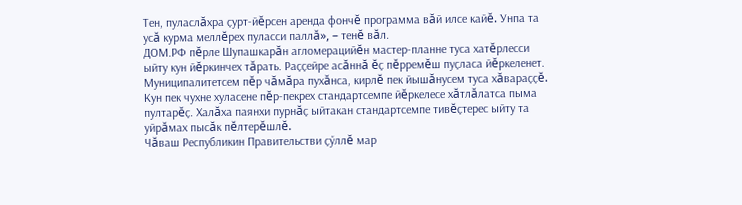Тен, пуласлăхра ҫурт-йĕрсен аренда фончĕ программа вăй илсе кайĕ. Унпа та усă курма меллĕрех пуласси паллă», – тенĕ вăл.
ДОМ.РФ пĕрле Шупашкарăн агломерацийĕн мастер-планне туса хатĕрлесси ыйту кун йĕркинчех тăрать. Раҫҫейре асăннă ĕҫ пĕрремĕш пуҫласа йĕркеленет. Муниципалитетсем пĕр чăмăра пухăнса, кирлĕ пек йышăнусем туса хăвараҫҫĕ. Кун пек чухне хуласене пĕр-пекрех стандартсемпе йĕркелесе хăтлăлатса пыма пултарĕҫ. Халăха паянхи пурнăҫ ыйтакан стандартсемпе тивĕҫтерес ыйту та уйрăмах пысăк пĕлтерĕшлĕ.
Чăваш Республикин Правительстви ҫӳллĕ мар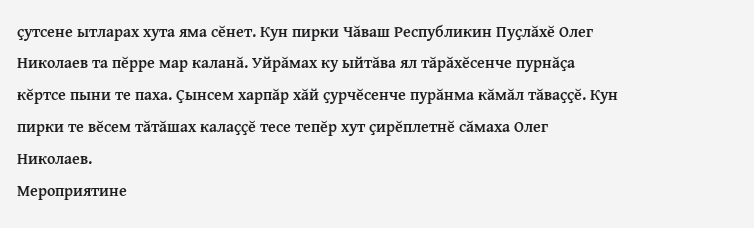ҫутсене ытларах хута яма сĕнет. Кун пирки Чăваш Республикин Пуҫлăхĕ Олег Николаев та пĕрре мар каланă. Уйрăмах ку ыйтăва ял тăрăхĕсенче пурнăҫа кĕртсе пыни те паха. Ҫынсем харпăр хăй ҫурчĕсенче пурăнма кăмăл тăваҫҫĕ. Кун пирки те вĕсем тăтăшах калаҫҫĕ тесе тепĕр хут ҫирĕплетнĕ сăмаха Олег Николаев.
Мероприятине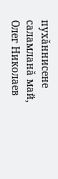пухăннисене саламланă май, Олег Николаев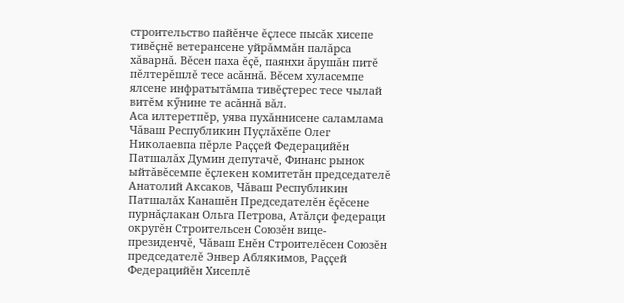строительство пайĕнче ĕҫлесе пысăк хисепе тивĕҫнĕ ветерансене уйрăммăн палăрса хăварнă. Вĕсен паха ĕҫĕ, паянхи ăрушăн питĕ пĕлтерĕшлĕ тесе асăннă. Вĕсем хуласемпе ялсене инфратытăмпа тивĕҫтерес тесе чылай витĕм кӳнине те асăннă вăл.
Аса илтеретпĕр, уява пухăннисене саламлама Чăваш Республикин Пуҫлăхĕпе Олег Николаевпа пĕрле Раҫҫей Федерацийĕн Патшалăх Думин депутачĕ, Финанс рынок ыйтăвĕcемпе ĕҫлекен комитетăн председателĕ Анатолий Аксаков, Чăваш Республикин Патшалăх Канашĕн Председателĕн ĕҫĕсене пурнăҫлакан Ольга Петрова, Атăлҫи федераци округĕн Строительсен Союзĕн вице-президенчĕ, Чăваш Енĕн Строителĕсен Союзĕн председателĕ Энвер Аблякимов, Раҫҫей Федерацийĕн Хисеплĕ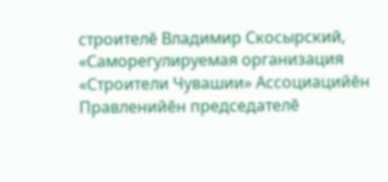строителĕ Владимир Скосырский, «Саморегулируемая организация «Строители Чувашии» Ассоциацийĕн Правленийĕн председателĕ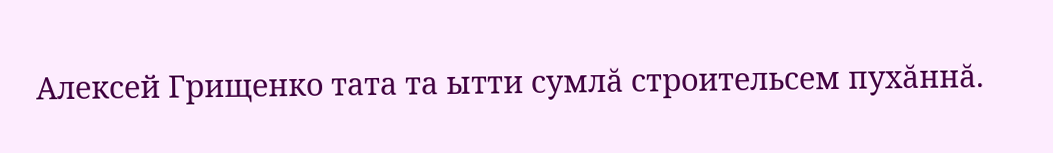Алексей Грищенко тата та ытти сумлă строительсем пухăннă.